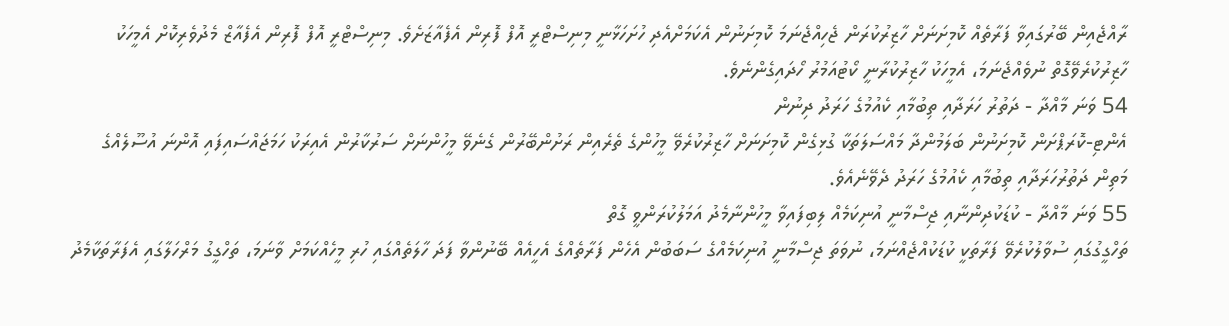ރާއްޖެއިން ބޭރުގައިވާ ފަރާތެއް ކޮމިށަނަށް ހާޒިރުކުރަން ޖެހިއްޖެނަމަ ކޮމިށަނުން އެކަމަށްއެދި ހުށަހަޅާނީ މިނިސްޓްރީ އޮފް ފޮރިން އެފެއާޒަށެވެ. މިނިސްޓްރީ އޮފް ފޮރިން އެފެއާޒް މެދުވެރިކޮށް އެމީހަކު ހާޒިރުކުރެވޭގޮތް ނުވެއްޖެނަމަ، އެމީހަކު ހާޒިރުކުރާނީ ކޯޓުއަމުރު ހޯދައިގެންނެވެ.
54 ވަނަ މާއްދާ - ދަތުރު ހަރަދާއި ތިބުމާއި ކެއުމުގެ ހަރަދު ދިނުން
އެންޓި-ކޮރަޕްށަން ކޮމިށަނުން ބަލަމުންދާ މައްސަލަތަކާ ގުޅިގެން ކޮމިށަނަށް ހާޒިރުކުރެވޭ މީހުންގެ ތެރެއިން ރަށުންބޭރުން ގެނެވޭ މީހުންނަށް ސަރުކާރުން އެއިރަކު ހަމަޖައްސައިފައި އޮންނަ އުސޫލެއްގެ މަތިން ދަތުރުހަރަދާއި ތިބުމާއި ކެއުމުގެ ހަރަދު ދެވޭނެއެވެ.
55 ވަނަ މާއްދާ - ކުޑަކުދިންނާއި ޖިސްމާނީ އުނިކަމެއް ލިބިފައިވާ މީހުންނާމެދު އަމަލުކުރަންވީ ގޮތް
ތަހްގީގުގައި ސުވާލުކުރެވޭ ފަރާތަކީ ކުޑަކުއްޖެއްނަމަ، ނުވަތަ ޖިސްމާނީ އުނިކަމެއްގެ ސަބަބުން އެހެން ފަރާތެއްގެ އެހީއެއް ބޭނުންވާ ފަދަ ހާލަތެއްގައި ހުރި މީހެއްކަމަށް ވާނަމަ، ތަހްގީގު މަރްހަލާގައި އެފަރާތަކާމެދު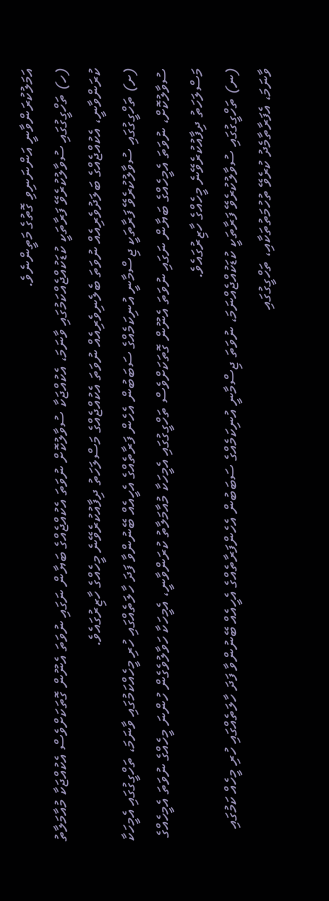އަމަލުކުރަންވާނީ އަންނަނިވި ގޮތުގެ މަތީންނެވެ.
(ހ) ތަހްގީގުގައި ސުވާލުކުރެވޭ ފަރާތަކީ ކުޑަކުއްޖެއްކަމުގައި ވާނަމަ، އެކުއްޖަކާ ސުވާލުކޮށް ނުވަތަ އެކުއްޖެއްގެ ބަޔާން ނަގައި ނުވަތަ އެނޫން ގޮތަކަށްވެސް އެކުއްޖަކާ މުއާމަލާތު ކުރަންވާނީ، އެކުއްޖެއްގެ ބަލަދުވެރިއެއް ނުވަތަ ބެލެނިވެރިއެއް ނުވަތަ އެކުއްޖެއްގެ މަސްލަހަތު ދިފާއުކުރެވޭނެ މީހެއްގެ ހާޒިރުގައެވެ.
(ށ) ތަހްގީގުގައި ސުވާލުކުރެވޭ ފަރާތަކީ ޖިސްމާނީ އުނިކަމެއްގެ ސަބަބުން އެހެން ފަރާތެއްގެ އެހީއެއް ބޭނުންވާ ފަދަ ހާލަތެއްގައި ހުރި މީހެއްކަމުގައި ވާނަމަ، ތަހްގީގުގައި އެމީހަކާ ސުވާލުކޮށް، ނުވަތަ އެމީހެއްގެ ބަޔާން ނަގައި ނުވަތަ އެނޫން ގޮތަކަށްވެސް ތަހްގީގުގައި އެމީހަކާ މުއާމަލާތު ކުރަންވާނީ، އެމީހަކާ ހަވާލުވެގެން ހުންނަ މީހެއްގެ ނުވަތަ އެމީހެއްގެ މަސްލަހަތު ދިފާއުކުރެވޭނެ މީހެއްގެ ހާޒިރުގައެވެ.
(ނ) ތަހްގީގުގައި ސުވާލުކުރެވޭ ފަރާތަކީ ކުޑަކުއްޖެއްނަމަ، ނުވަތަ ޖިސްމާނީ އުނިކަމެއްގެ ސަބަބުން އެހެންފަރާތެއްގެ އެހީއެއް ބޭނުންވާ ފަދަ ހާލަތެއްގައި ހުރި މީހެއް ކަމުގައި ވާނަމަ، އެފަރާތާމެދު ކުރެވޭ ތުހުމަތުތަކާއި، ތަހްގީގުގައި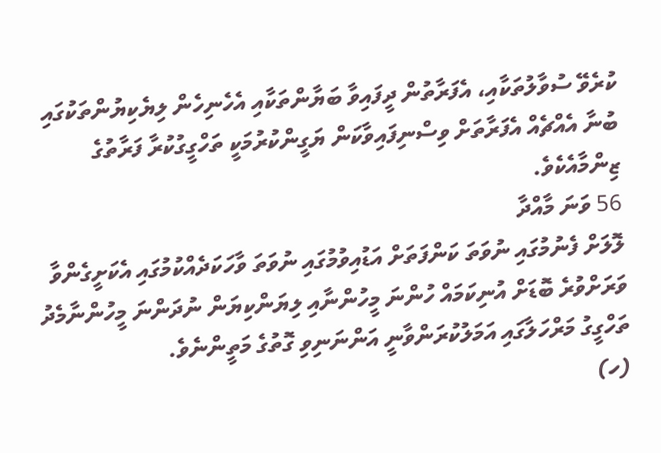ކުރެވޭ ސުވާލުތަކާއި، އެފަރާތުން ދީފައިވާ ބަޔާންތަކާއި އެހެނިހެން ލިޔެކިޔުންތަކުގައި ބުނާ އެއްޗެއް އެފަރާތަށް ވިސްނިފައިވާކަން ޔަގީންކުރުމަކީ ތަހްގީގުކުރާ ފަރާތުގެ ޒިންމާއެކެވެ.
56 ވަނަ މާއްދާ
ލޮލަށް ފެނުމުގައި ނުވަތަ ކަންފަތަށް އަޑުއިވުމުގައި ނުވަތަ ވާހަކަދެއްކުމުގައި އެކަށީގެންވާ ވަރަށްވުރެ ބޮޑަށް އުނިކަމައް ހުންނަ މީހުންނާއި ލިޔަންކިޔަން ނުދަންނަ މީހުންނާމެދު ތަހްގީގު މަރްހަލާގައި އަމަލުކުރަންވާނީ އަންނަނިވި ގޮތުގެ މަތީންނެވެ.
(ހ)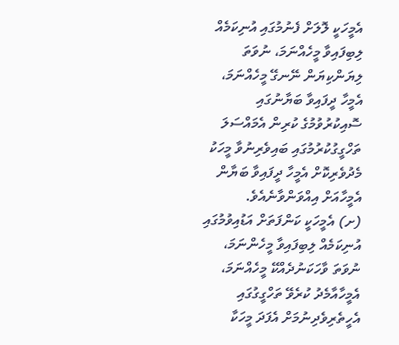އެމީހަކީ ލޮލަށް ފެނުމުގައި އުނިކަމެއް ލިބިފައިވާ މީހެއްނަމަ، ނުވަތަ ލިޔަންކިޔަން ނޭނގޭ މީހެއްނަމަ، އެމީހާ ދީފައިވާ ބަޔާނުގައި ސޮއިކުރުވުމުގެ ކުރިން އެމައްސަލަ ތަހްގީގުކުރުމުގައި ބައިވެރިނުވާ މީހަކު މެދުވެރިކޮށް އެމީހާ ދީފައިވާ ބަޔާން އެމީހާއަށް އިއްވަންވާނެއެވެ.
(ށ) އެމީހަކީ ކަންފަތަށް އަޑުއިވުމުގައި އުނިކަމެއް ލިބިފައިވާ މީހެންނަމަ، ނުވަތަ ވާހަކަނުދެއްކޭ މީހެއްނަމަ، އެމީހާއާމެދު ކުރެވޭ ތަހްގީގުގައި އެހީތެރިވެދިނުމަށް އެފަދަ މީހަކާ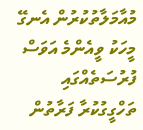މުއާމަލާތުކުރުން އެނގޭ މީހަކު ވީއެންމެ އަވަސް ފުރުސަތެއްގައި ތަހްގީގުކުރާ ފަރާތުން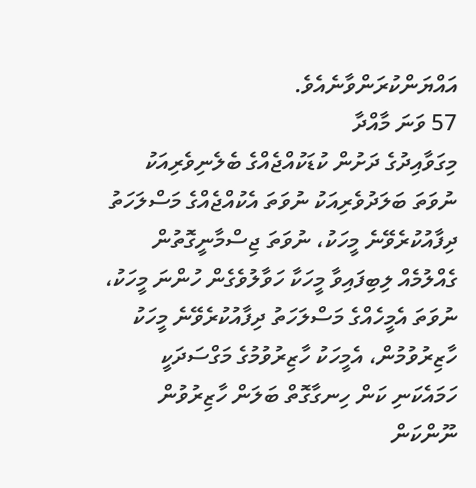އައްޔަންކުރަންވާނެއެވެ.
57 ވަނަ މާއްދާ
މިގަވާއިދުގެ ދަށުން ކުޑަކުއްޖެއްގެ ބެލެނިވެރިއަކު ނުވަތަ ބަލަދުވެރިއަކު ނުވަތަ އެކުއްޖެއްގެ މަސްލަހަތު ދިފާއުކުރެވޭނެ މީހަކު، ނުވަތަ ޖިސްމާނީގޮތުން ގެއްލުމެއް ލިބިފައިވާ މީހަކާ ހަވާލުވެގެން ހުންނަ މީހަކު، ނުވަތަ އެމީހެއްގެ މަސްލަހަތު ދިފާއުކުރެވޭނެ މީހަކު ހާޒިރުވުމުން، އެމީހަކު ހާޒިރުވުމުގެ މަގްސަދަކީ ހަމައެކަނި ކަން ހިނގާގޮތް ބަލަން ހާޒިރުވުން ނޫންކަން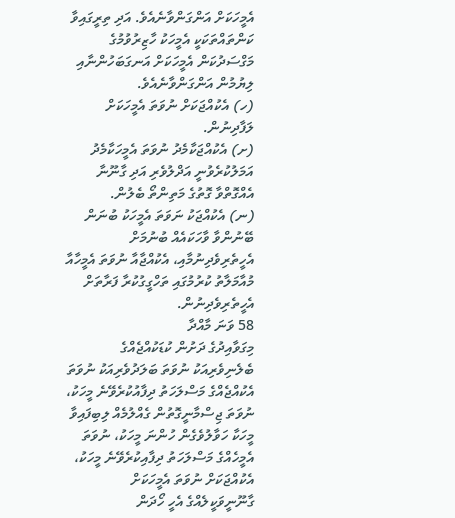އެމީހަކަށް އަންގަންވާނެއެވެ. އަދި ތިރީގައިވާ ކަންތައްތަކަކީ އެމީހަކު ހާޒިރުވުމުގެ މަގްސަދުކަން އެމީހަކަށް އަނގަބަހުންނާއި ލިޔުމުން އަންގަންވާނެއެވެ.
(ހ) އެކުއްޖަކަށް ނުވަތަ އެމީހަކަށް ލަފާދިނުން.
(ށ) އެކުއްޖަކާމެދު ނުވަތަ އެމީހަކާމެދު އަމަލުކުރެވުނީ އަދްލުވެރި އަދި ގާނޫނާ އެއްގޮތްވާ ގޮތުގެ މަތިންތޯ ބެލުން.
(ނ) އެކުއްޖަކު ނަވަތަ އެމީހަކު ބުނަން ބޭނުންވާ ވާހަކައެއް ބުނުމަށް އެހީތެރިވެދިނުމާއި، އެކުއްޖާއާ ނުވަތަ އެމީހާއާ މުއާމަލާތު ކުރުމުގައި ތަހްގީގުކުރާ ފަރާތަށް އެހީތެރިވެދިނުން.
58 ވަނަ މާއްދާ
މިގަވާއިދުގެ ދަށުން ކުޑަކުއްޖެއްގެ ބެލެނިވެރިއަކު ނުވަތަ ބަލަދުވެރިއަކު ނުވަތަ އެކުއްޖެއްގެ މަސްލަހަތު ދިފާއުކުރެވޭނެ މީހަކު، ނުވަތަ ޖިސްމާނީގޮތުން ގެއްލުމެއް ލިބިފައިވާ މީހަކާ ހަވާލުވެގެން ހުންނަ މީހަކު، ނުވަތަ އެމީހެއްގެ މަސްލަހަތު ދިފާއިކުރެވޭނެ މީހަކު، އެކުއްޖަކަށް ނުވަތަ އެމީހަކަށް ގާނޫނީވަކީލެއްގެ އެހީ ހޯދަން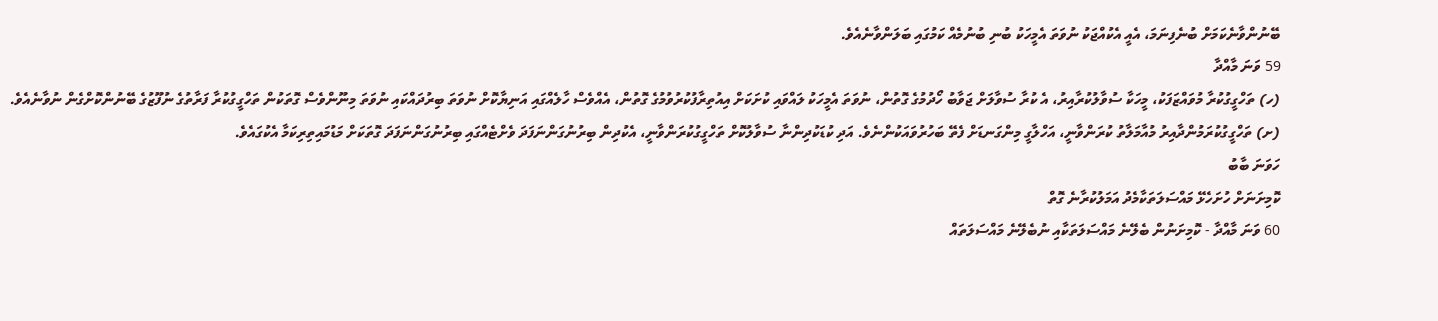ބޭނުންވާނެކަމަށް ބުނެފިނަމަ، އެއީ އެކުއްޖަކު ނުވަތަ އެމީހަކު ބުނި ބުނުމެއް ކަމުގައި ބަލަންވާނެއެވެ.
59 ވަނަ މާއްދާ
(ހ) ތަހްގީގުކުރާ މުވައްޒަފަކު، މީހަކާ ސުވާލުކުރާއިރު، އެ ކުރާ ސުވާލަށް ޖަވާބު ހޯދުމުގެ ގޮތުން، ނުވަތަ އެމީހަކު ލައްވައި ކުށަކަށް އިއުތިރާފުކުރުވުމުގެ ގޮތުން، އެއްވެސް ހާލެއްގައި އަނިޔާކޮށް ނުވަތަ ބިރުދައްކައި ނުވަތަ މިނޫންވެސް ގޮތަކުން ތަހްގީގުކުރާ ފަރާތުގެ ނުފޫޒުގެ ބޭނުންކޮށްގެން ނުވާނެއެވެ.
(ށ) ތަހްގީގުކުރަމުންދާއިރު މުއާމަލާތު ކުރަންވާނީ، އަހްލާގީ މިންގަނޑަށް ފެތޭ ބަހުރުވައަކުންނެވެ. އަދި ކުޑަކުދިންނާ ސުވާލުކޮށް ތަހްގީގުކުރަންވާނީ، އެކުދިން ބިރުނުގަންނަފަދަ ވެށްޓެއްގައި ބިރުނުގަންނަފަދަ ގޮތަކަށް މަޑުމައިތިރިކަމާ އެކުގައެވެ.
ހަވަނަ ބާބު
ކޮމިށަނަށް ހުށަހެޅޭ މައްސަލަތަކާމެދު އަމަލުކުރާނެ ގޮތް
60 ވަނަ މާއްދާ - ކޮމިށަނުން ބެލޭނެ މައްސަލަތަކާއި ނުބެލޭނެ މައްސަލަތައް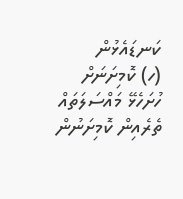ކަނޑައެޅުން
(ހ) ކޮމިށަނަށް ހުށަހެޅޭ މައްސަލަތައް ތެރެއިން ކޮމިށަނުން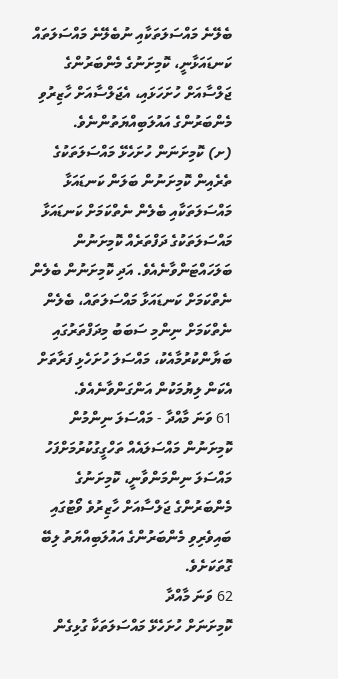ބެލޭނެ މައްސަލަތަކާއި ނުބެލޭނެ މައްސަލަތައް ކަނޑައަޅާނީ، ކޮމިށަނުގެ މެންބަރުންގެ ޖަލްސާއަށް ހުށަހަޅައި، އެޖަލްސާއަށް ހާޒިރުވި މެންބަރުންގެ އައުލަބިއްޔަތުންނެވެ.
(ށ) ކޮމިށަނަން ހުށަހެޅޭ މައްސަލަތަކުގެ ތެރެއިން ކޮމިށަނުން ބަލަން ކަނޑައަޅާ މައްސަލަތަކާއި ބެލެން ނެތްކަމަށް ކަނޑައަޅާ މައްސަލަތަކުގެ ދަފްތަރެއް ކޮމިށަނުން ބަލަހައްޓަންވާނެއެވެ. އަދި ކޮމިށަނުން ބެލެން ނެތްކަމަށް ކަނޑައަޅާ މައްސަލަތައް، ބެލެން ނެތްކަމަށް ނިންމި ސަބަބު މިދަފްތަރުގައި ބަޔާންކުރުމާއެކު، މައްސަލަ ހުށަހެޅި ފަރާތަށް އެކަން ލިޔުމަކުން އަންގަންވާނެއެވެ.
61 ވަނަ މާއްދާ - މައްސަލަ ނިންމުން
ކޮމިށަނުން މައްސަލައެއް ތަހްގީގުކުރުމަށްފަހު މައްސަލަ ނިންމަންވާނީ، ކޮމިށަނުގެ މެންބަރުންގެ ޖަލްސާއަށް ހާޒިރުވެ ވޯޓުގައި ބައިވެރިވި މެންބަރުންގެ އައުލަބިއްޔަތު ލިބޭ ގޮތަކަށެވެ.
62 ވަނަ މާއްދާ
ކޮމިށަނަށް ހުށަހެޅޭ މައްސަލަތަކާ ގުޅިގެން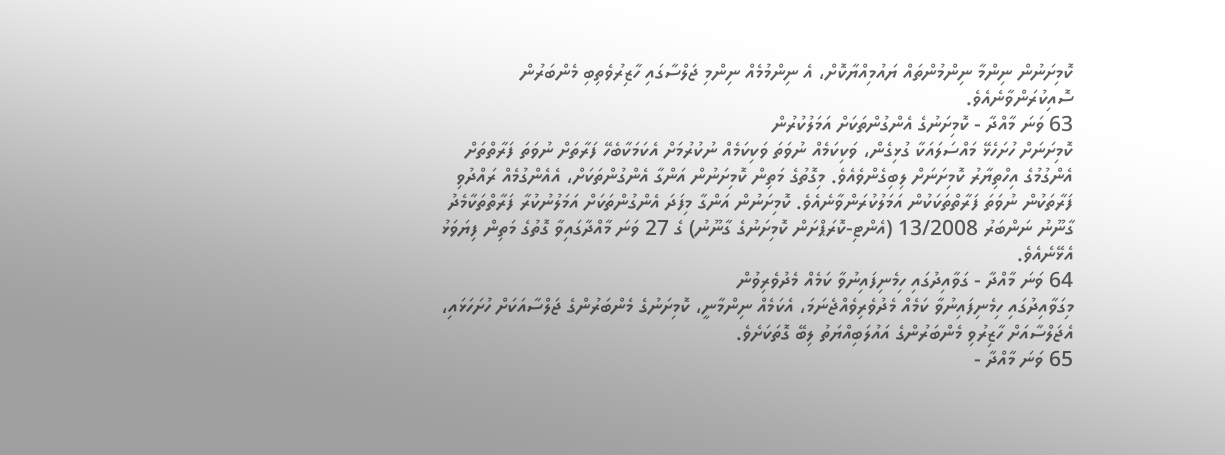ކޮމިށަނުން ނިންމާ ނިންމުންތައް ޔައުމިއްޔާކޮށް، އެ ނިންމުމެއް ނިންމި ޖަލްސާގައި ހާޒިރުވެތިބި މެންބަރުން ސޮއިކުރަންވާނެއެވެ.
63 ވަނަ މާއްދާ - ކޮމިށަނުގެ އެންގުންތަކަށް އަމަލުކުރުން
ކޮމިށަނަށް ހުށަހެޅޭ މައްސަލައަކާ ގުޅިގެން، ވަކިކަމެއް ނުވަތަ ވަކިކަމެއް ނުކުރުމަށް އެކަމަކާބެހޭ ފަރާތަށް ނުވަތަ ފަރާތްތަށް އެންގުމުގެ އިހްތިޔާރު ކޮމިށަނަށް ލިބިގެންވެއެވެ. މިގޮތުގެ މަތިން ކޮމިށަނުން އަންގާ އެންގުންތަކަށް، އެއެންގުމެއް ރައްދުވި ފަރާތަކުން ނުވަތަ ފަރާތްތަކަކުން އަމަލުކުރަންވާނެއެވެ. ކޮމިށަނުން އަންގާ މިފަދަ އެންގުންތަކަށް އަމަލުނުކުރާ ފަރާތްތަކާމެދު ގާނޫނު ނަންބަރު 13/2008 (އެންޓި-ކޮރަޕްށަން ކޮމިށަނުގެ ގާނޫނު) ގެ 27 ވަނަ މާއްދާގައިވާ ގޮތުގެ މަތިން ފިޔަވަޅު އެޅޭނެއެވެ.
64 ވަނަ މާއްދާ - ގަވާއިދުގައި ހިމެނިފައިނުވާ ކަމެއް މެދުވެރިވުން
މިގަވާއިދުގައި ހިމެނިފައިނުވާ ކަމެއް މެދުވެރިވެއްޖެނަމަ، އެކަމެއް ނިންމާނީ، ކޮމިށަނުގެ މެންބަރުންގެ ޖަލްސާއަކަށް ހުށަހަޅައި، އެޖަލްސާއަށް ހާޒިރުވި މެންބަރުންގެ އައުލަބިއްޔަތު ލިބޭ ގޮތަކަށެވެ.
65 ވަނަ މާއްދާ -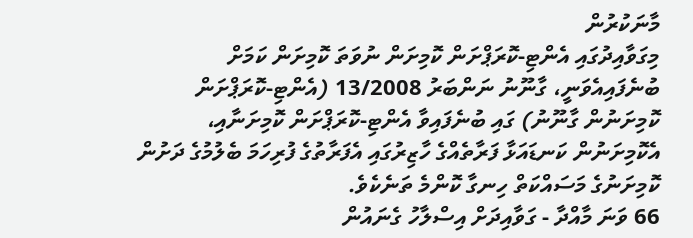މާނަކުރުން
މިގަވާއިދުގައި އެންޓި-ކޮރަޕްށަން ކޮމިށަން ނުވަތަ ކޮމިށަން ކަމަށް ބުނެފައިއެވަނީ، ގާނޫނު ނަންބަރު 13/2008 (އެންޓި-ކޮރަޕްށަން ކޮމިށަނުން ގާނޫނު) ގައި ބުނެފައިވާ އެންޓި-ކޮރަޕްށަން ކޮމިށަނާއި، އެކޮމިށަނުން ކަނޑައަޅާ ފަރާތެއްގެ ހާޒިރުގައި އެފަރާތުގެ ފުރިހަމަ ބެލުމުގެ ދަށުން ކޮމިށަނުގެ މަސައްކަތް ހިނގާ ކޮންމެ ތަނެކެވެ.
66 ވަނަ މާއްދާ - ގަވާއިދަށް އިސްލާހު ގެނައުން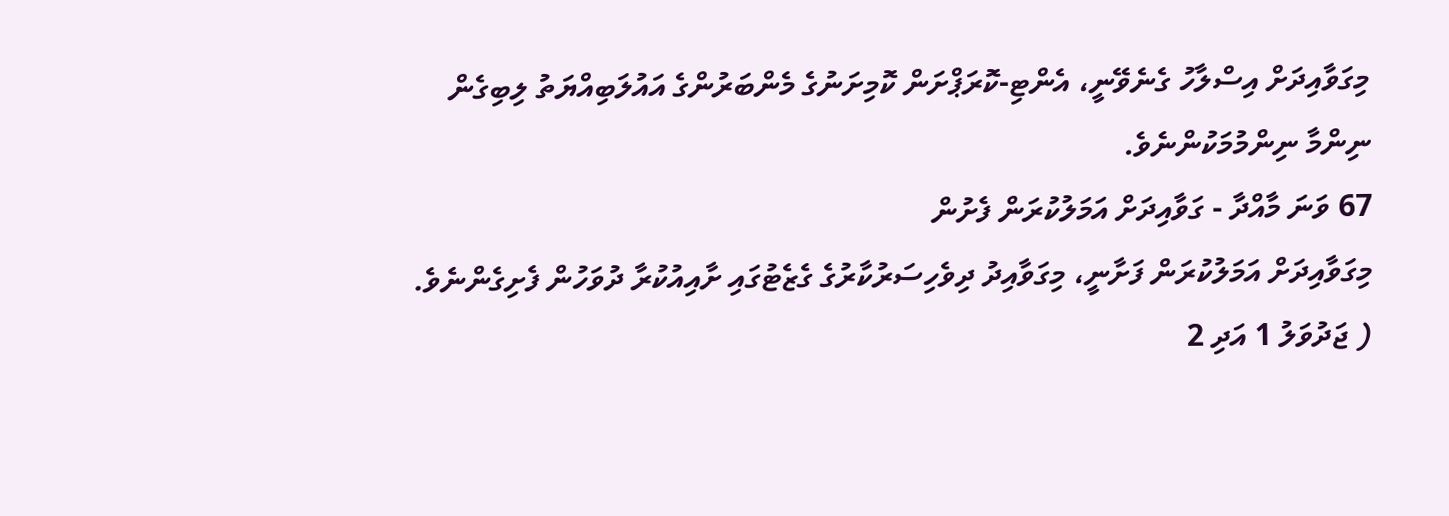މިގަވާއިދަށް އިސްލާހު ގެނެވޭނީ، އެންޓި-ކޮރަޕްށަން ކޮމިށަނުގެ މެންބަރުންގެ އައުލަބިއްޔަތު ލިބިގެން ނިންމާ ނިންމުމަކުންނެވެ.
67 ވަނަ މާއްދާ - ގަވާއިދަށް އަމަލުކުރަން ފެށުން
މިގަވާއިދަށް އަމަލުކުރަން ފަށާނީ، މިގަވާއިދު ދިވެހިސަރުކާރުގެ ގެޒެޓުގައި ށާއިއުކުރާ ދުވަހުން ފެށިގެންނެވެ.
( ޖަދުވަލު 1 އަދި 2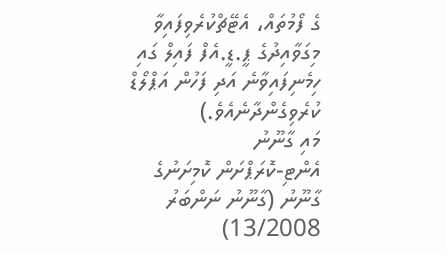ގެ ފޯމުތައް، އެޓޭޗްކުރެވިފައިވާ މިގަވާއިދުގެ ޕީ.ޑީ.އެފް ފައިލް ގައި ހިމެނިފައިވާނެ އަދި ފަހުން އަޕްލޯޑް ކުރެވިގެންދާނެއެވެ.)
މައި ގާނޫނު
އެންޓި-ކޮރަޕްށަން ކޮމިށަނުގެ ގާނޫނު (ގާނޫނު ނަންބަރު 13/2008)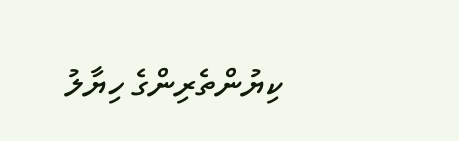ކިޔުންތެރިންގެ ހިޔާލު